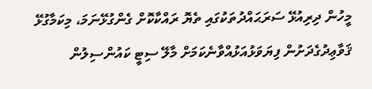މީހުން ދިރިއުޅޭ ސަރަޙައްދުތަކުގައި ތެޔޮ ރައްކާކޮށް ގެންގުޅޭނަމަ، މިކަމާގުޅޭ ޤަވާޢިދުގެދަށުން ފިޔަވަޅުއަޅުއްވާނެކަމަށް މާލޭ ސިޓީ ކައުންސިލުން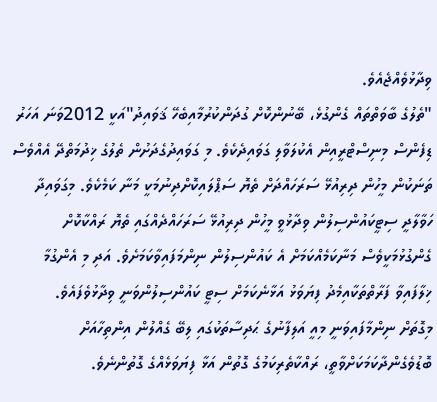ވިދާޅުވެއްޖެއެވެ.
"ތެލުގެ ބާވަތްތައް ގެންގުޅެ، ބޭނުންކޮށް ގުދަންކުރުމާއިބެހޭ ޤަވައިދު"އަކީ 2012ވަނަ އަހަރު ޑިފެންސް މިނިސްޓްރީއިން އެކުލަވާލި ގަވައިދެކެވެ. މި ގަވައިދުގެދަށުން ތެލުގެ ޚިދުމަތްދޭ އެއްވެސް ތަނަކުން މީހުން ދިރިއުޅޭ ސަރަހައްދަށް ތެޔޮ ސަޕްލައިކޮށްދިނުމަކީ މަނާ ކަމެކެވެ. މިގަވައިދާ ހަވާލާދީ ސިޓީކައުންސިލުން ވިދާޅުވީ މީހުން ދިރިއުޅޭ ސަރަހައްދެއްގައި ތެޔޮ ރައްކާކޮށް ގެންގުޅުމަކީވެސް މަނާކަމެއްކަމަށް އެ ކައުންސިލުން ނިންމަފައިވާކަމަށެވެ. އަދި މި އެންގުމާ ޚިލާފައިވާ ފަރާތްތަކާއިމެދު ފިޔަވަޅު އަޅާނެކަމަށް ސިޓީ ކައުންސިލުންވަނީ ވިދާޅުވެފައެވެ.
މިގޮތަށް ނިންމާފައިވަނީ މިއީ އަލިފާނުގެ ޙަދިސާތަކުގައި ލިބޭ ގެއްލުން އިންތިހާއަށް ބޮޑުވެގެންދާކަމަކަށްވާތީ، ރައްކާތެރިކަމުގެ ގޮތުން އަޅާ ފިޔަވަޅެއްގެ ގޮތުންނެވެ.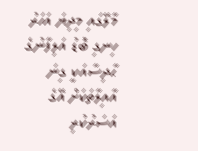މާލޭގައި މިދިޔަ އަހަރު ހިނގި ބޮޑު އަލިފާނުގެ ޙާދިސާއަކީ ގިނަ އާއިލާތަކަށް އޭގެ އަސަރުކުރި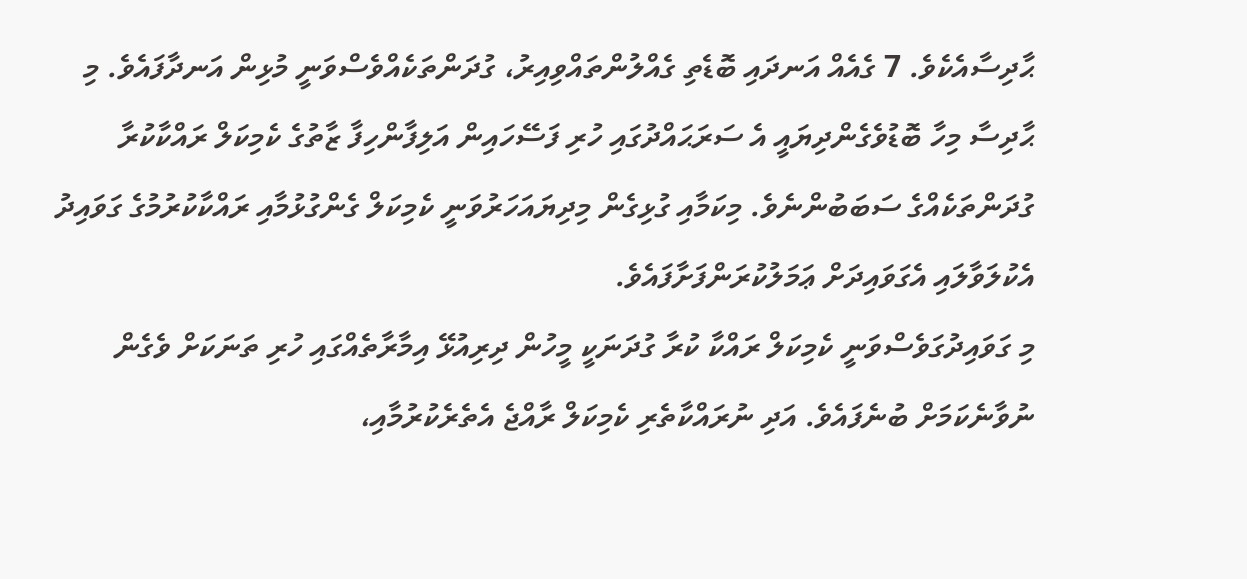ޙާދިސާއެކެވެ. 7 ގެއެއް އަނދައި ބޮޑެތި ގެއްލުންތައްވިއިރު، ގުދަންތަކެއްވެސްވަނީ މުޅިން އަނދާފައެވެ. މި ޙާދިސާ މިހާ ބޮޑުވެގެންދިޔައީ އެ ސަރަޙައްދުގައި ހުރި ފަސޭހައިން އަލިފާންހިފާ ޒާތުގެ ކެމިކަލް ރައްކާކުރާ ގުދަންތަކެއްގެ ސަބަބުންނެވެ. މިކަމާއި ގުޅިގެން މިދިޔައަހަރުވަނީ ކެމިކަލް ގެންގުޅުމާއި ރައްކާކުރުމުގެ ގަވައިދު އެކުލަވާލައި އެގަވައިދަށް ޢަމަލުކުރަންފަށާފައެވެ.
މި ގަވައިދުގަވެސްވަނީ ކެމިކަލް ރައްކާ ކުރާ ގުދަނަކީ މީހުން ދިރިއުޅޭ އިމާރާތެއްގައި ހުރި ތަނަކަށް ވެގެން ނުވާނެކަމަށް ބުނެފައެވެ. އަދި ނުރައްކާތެރި ކެމިކަލް ރާއްޖެ އެތެރެކުރުމާއި،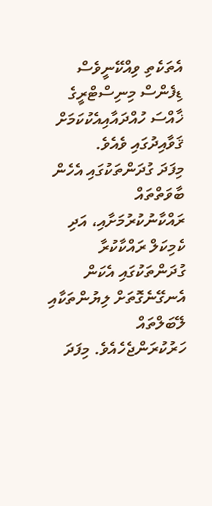އެތަކެތި ވިއްކޭނީވެސް ޑިފެންސް މިނިސްޓްރީގެ ޚާއްސަ ހުއްދައާއިއެކުކަމަށް ޤަވާއިދުގައި ވެއެވެ.
މިފަދަ ގުދަންތަކުގައި އެހެން ބާވަތްތައް ރައްކާނުކުރުމަށާއި، އަދި ކެމިކަލް ރައްކާކުރާ ގުދަންތަކުގައި އެކަން އެނގޭނެގޮތަށް ލިޔުންތަކާއި ލޭބަލްތައް ހަރުކުރަންޖެހެއެވެ. މިފަދަ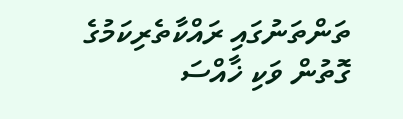ތަންތަނުގައި ރައްކާތެރިކަމުގެ ގޮތުން ވަކި ޚާއްސަ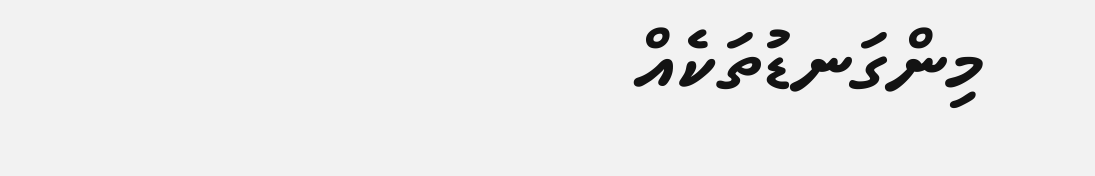މިންގަނޑުތަކެއް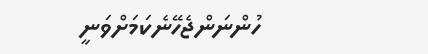ހުންނަންޖެހޭނެކަމަށްވަނީ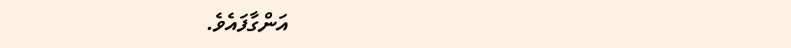އަންގާފައެވެ.